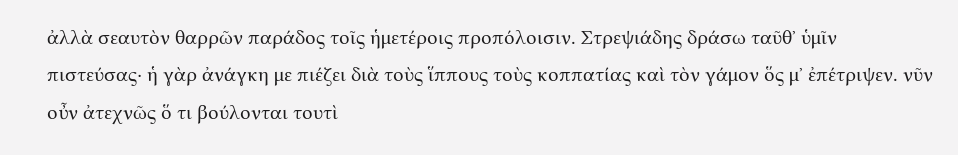ἀλλὰ σεαυτὸν θαρρῶν παράδος τοῖς ἡμετέροις προπόλοισιν. Στρεψιάδης δράσω ταῦθʼ ὑμῖν πιστεύσας· ἡ γὰρ ἀνάγκη με πιέζει διὰ τοὺς ἵππους τοὺς κοππατίας καὶ τὸν γάμον ὅς μʼ ἐπέτριψεν. νῦν οὖν ἀτεχνῶς ὅ τι βούλονται τουτὶ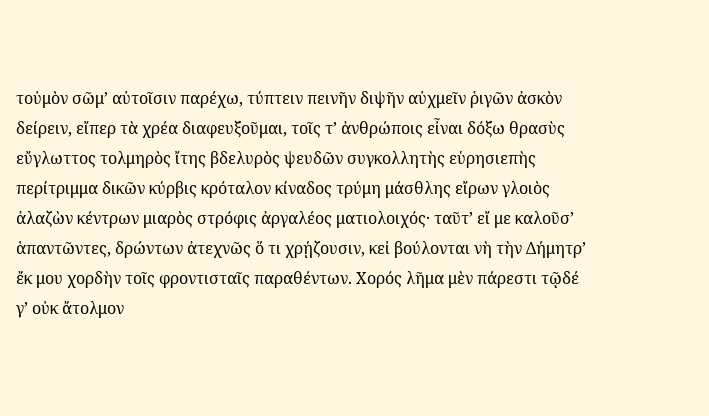τοὐμὸν σῶμʼ αὐτοῖσιν παρέχω, τύπτειν πεινῆν διψῆν αὐχμεῖν ῥιγῶν ἀσκὸν δείρειν, εἴπερ τὰ χρέα διαφευξοῦμαι, τοῖς τʼ ἀνθρώποις εἶναι δόξω θρασὺς εὔγλωττος τολμηρὸς ἴτης βδελυρὸς ψευδῶν συγκολλητὴς εὑρησιεπὴς περίτριμμα δικῶν κύρβις κρόταλον κίναδος τρύμη μάσθλης εἴρων γλοιὸς ἀλαζὼν κέντρων μιαρὸς στρόφις ἀργαλέος ματιολοιχός· ταῦτʼ εἴ με καλοῦσʼ ἁπαντῶντες, δρώντων ἀτεχνῶς ὅ τι χρῄζουσιν, κεἰ βούλονται νὴ τὴν Δήμητρʼ ἔκ μου χορδὴν τοῖς φροντισταῖς παραθέντων. Χορός λῆμα μὲν πάρεστι τῷδέ γʼ οὐκ ἄτολμον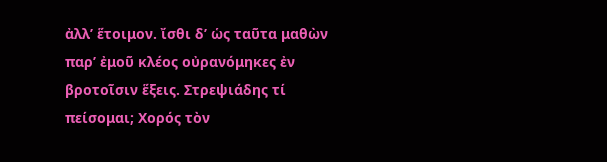ἀλλʼ ἕτοιμον. ἴσθι δʼ ὡς ταῦτα μαθὼν παρʼ ἐμοῦ κλέος οὐρανόμηκες ἐν βροτοῖσιν ἕξεις. Στρεψιάδης τί πείσομαι; Χορός τὸν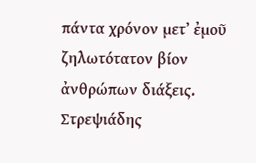πάντα χρόνον μετʼ ἐμοῦ ζηλωτότατον βίον ἀνθρώπων διάξεις. Στρεψιάδης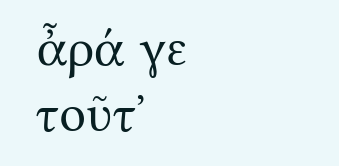ἆρά γε τοῦτʼ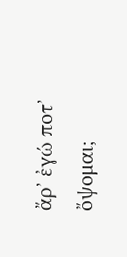ἄρʼ ἐγώ ποτʼ ὄψομαι;